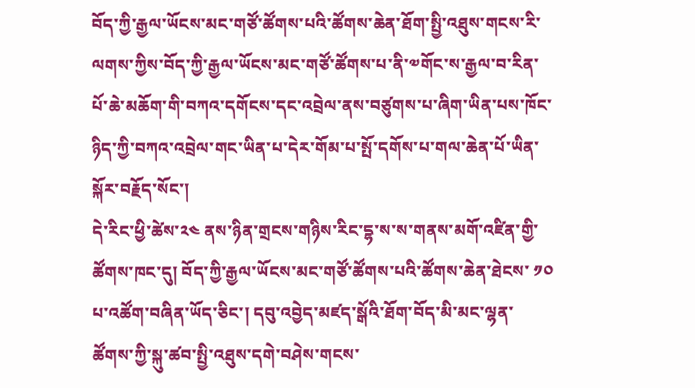བོད་ཀྱི་རྒྱལ་ཡོངས་མང་གཙོ་ཚོགས་པའི་ཚོགས་ཆེན་ཐོག་སྤྱི་འཐུས་གངས་རི་ལགས་ཀྱིས་བོད་ཀྱི་རྒྱལ་ཡོངས་མང་གཙོ་ཚོགས་པ་ནི་༧གོང་ས་རྒྱལ་བ་རིན་པོ་ཆེ་མཆོག་གི་བཀའ་དགོངས་དང་འབྲེལ་ནས་བཙུགས་པ་ཞིག་ཡིན་པས་ཁོང་ཉིད་ཀྱི་བཀའ་འབྲེལ་གང་ཡིན་པ་དེར་གོམ་པ་སྤོ་དགོས་པ་གལ་ཆེན་པོ་ཡིན་སྐོར་བརྗོད་སོང་།
དེ་རིང་ཕྱི་ཚེས་༢༤ ནས་ཉིན་གྲངས་གཉིས་རིང་དྷ་ས་ས་གནས་མགོ་འཛིན་གྱི་ཚོགས་ཁང་དུ། བོད་ཀྱི་རྒྱལ་ཡོངས་མང་གཙོ་ཚོགས་པའི་ཚོགས་ཆེན་ཐེངས་ ༡༠ པ་འཚོག་བཞིན་ཡོད་ཅིང་། དབུ་འབྱེད་མཛད་སྒོའི་ཐོག་བོད་མི་མང་ལྷན་ཚོགས་ཀྱི་སྐུ་ཚབ་སྤྱི་འཐུས་དགེ་བཤེས་གངས་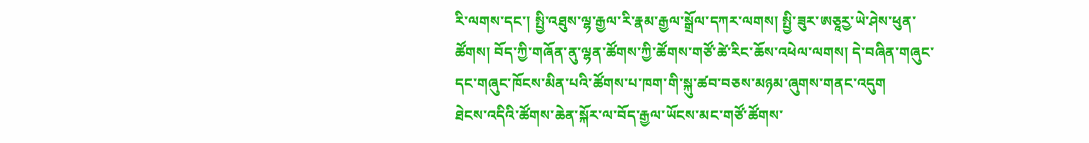རི་ལགས་དང་། སྤྱི་འཐུས་ལྷ་རྒྱལ་རི་རྣམ་རྒྱལ་སྒྲོལ་དཀར་ལགས། སྤྱི་ཟུར་ཨཅཱརྱ་ཡེ་ཤེས་ཕུན་ཚོགས། བོད་ཀྱི་གཞོན་ནུ་ལྷན་ཚོགས་ཀྱི་ཚོགས་གཙོ་ཚེ་རིང་ཆོས་འཕེལ་ལགས། དེ་བཞིན་གཞུང་དང་གཞུང་ཁོངས་མིན་པའི་ཚོགས་པ་ཁག་གི་སྐུ་ཚབ་བཅས་མཉམ་ཞུགས་གནང་འདུག
ཐེངས་འདིའི་ཚོགས་ཆེན་སྐོར་ལ་བོད་རྒྱལ་ཡོངས་མང་གཙོ་ཚོགས་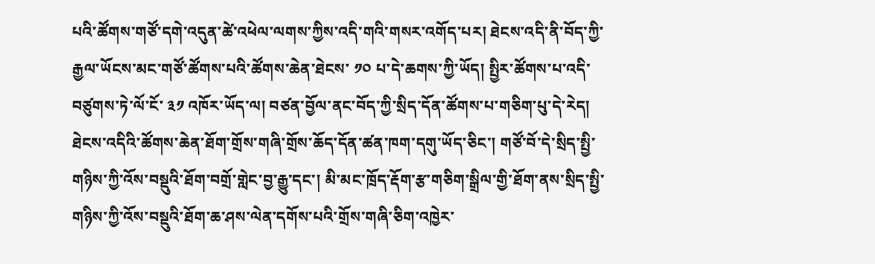པའི་ཚོགས་གཙོ་དགེ་འདུན་ཚེ་འཕེལ་ལགས་ཀྱིས་འདི་གའི་གསར་འགོད་པར། ཐེངས་འདི་ནི་བོད་ཀྱི་རྒྱལ་ཡོངས་མང་གཙོ་ཚོགས་པའི་ཚོགས་ཆེན་ཐེངས་ ༡༠ པ་དེ་ཆགས་ཀྱི་ཡོད། སྤྱིར་ཚོགས་པ་འདི་བཙུགས་ཏེ་ལོ་ངོ་ ༣༡ འཁོར་ཡོད་ལ། བཙན་བྱོལ་ནང་བོད་ཀྱི་སྲིད་དོན་ཚོགས་པ་གཅིག་པུ་དེ་རེད། ཐེངས་འདིའི་ཚོགས་ཆེན་ཐོག་གྲོས་གཞི་གྲོས་ཆོད་དོན་ཚན་ཁག་དགུ་ཡོད་ཅིང་། གཙོ་བོ་དེ་སྲིད་སྤྱི་གཉིས་ཀྱི་འོས་བསྡུའི་ཐོག་བགྲོ་གླེང་བྱ་རྒྱུ་དང་། མི་མང་ཁྲོད་རྡོག་རྩ་གཅིག་སྒྲིལ་གྱི་ཐོག་ནས་སྲིད་སྤྱི་གཉིས་ཀྱི་འོས་བསྡུའི་ཐོག་ཆ་ཤས་ལེན་དགོས་པའི་གྲོས་གཞི་ཅིག་འཁྱེར་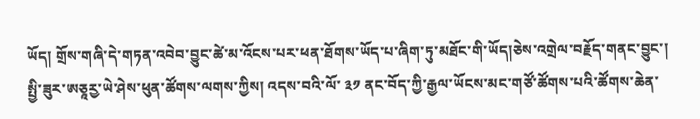ཡོད། གྲོས་གཞི་དེ་གཏན་འབེབ་བྱུང་ཚེ་མ་འོངས་པར་ཕན་ཐོགས་ཡོད་པ་ཞིག་ཏུ་མཐོང་གི་ཡོད།ཅེས་འགྲེལ་བརྗོད་གནང་བྱུང་།
སྤྱི་ཟུར་ཨཅཱརྱ་ཡེ་ཤེས་ཕུན་ཚོགས་ལགས་ཀྱིས། འདས་བའི་ལོ་ ༣༡ ནང་བོད་ཀྱི་རྒྱལ་ཡོངས་མང་གཙོ་ཚོགས་པའི་ཚོགས་ཆེན་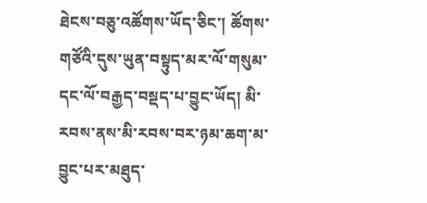ཐེངས་བཅུ་འཚོགས་ཡོད་ཅིང་། ཚོགས་གཙོའི་དུས་ཡུན་བསྟུད་མར་ལོ་གསུམ་དང་ལོ་བརྒྱད་བསྡད་པ་བྱུང་ཡོད། མི་རབས་ནས་མི་རབས་བར་ཉམ་ཆག་མ་བྱུང་པར་མཐུད་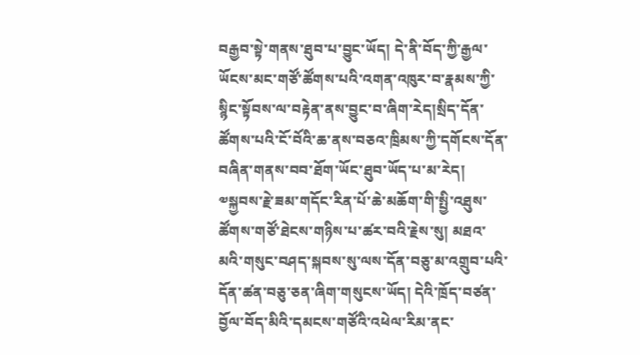བརྒྱབ་སྟེ་གནས་ཐུབ་པ་བྱུང་ཡོད། དེ་ནི་བོད་ཀྱི་རྒྱལ་ཡོངས་མང་གཙོ་ཚོགས་པའི་འགན་འཁུར་བ་རྣམས་ཀྱི་སྙིང་སྟོབས་ལ་བརྟེན་ནས་བྱུང་བ་ཞིག་རེད།སྲིད་དོན་ཚོགས་པའི་ངོ་བོའི་ཆ་ནས་བཅའ་ཁྲིམས་ཀྱི་དགོངས་དོན་བཞིན་གནས་བབ་ཐོག་ཡོང་ཐུབ་ཡོད་པ་མ་རེད། ༧སྐྱབས་རྗེ་ཟམ་གདོང་རིན་པོ་ཆེ་མཆོག་གི་སྤྱི་འཐུས་ཚོགས་གཙོ་ཐེངས་གཉིས་པ་ཚར་བའི་རྗེས་སུ། མཐའ་མའི་གསུང་བཤད་སྐབས་སུ་ལས་དོན་བཅུ་མ་འགྲུབ་པའི་དོན་ཚན་བཅུ་ཅན་ཞིག་གསུངས་ཡོད། དེའི་ཁྲོད་བཙན་བྱོལ་བོད་མིའི་དམངས་གཙོའི་འཕེལ་རིམ་ནང་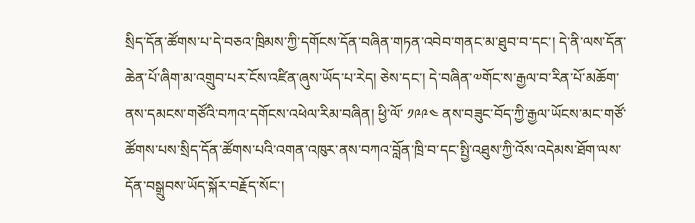སྲིད་དོན་ཚོགས་པ་དེ་བཅའ་ཁྲིམས་ཀྱི་དགོངས་དོན་བཞིན་གཏན་འབེབ་གནང་མ་ཐུབ་བ་དང་། དེ་ནི་ལས་དོན་ཆེན་པོ་ཞིག་མ་འགྲུབ་པར་ངོས་འཛིན་ཞུས་ཡོད་པ་རེད། ཅེས་དང་། དེ་བཞིན་༧གོང་ས་རྒྱལ་བ་རིན་པོ་མཆོག་ནས་དམངས་གཙོའི་བཀའ་དགོངས་འཕེལ་རིམ་བཞིན། ཕྱི་ལོ་ ༡༩༩༤ ནས་བཟུང་བོད་ཀྱི་རྒྱལ་ཡོངས་མང་གཙོ་ཚོགས་པས་སྲིད་དོན་ཚོགས་པའི་འགན་འཁུར་ནས་བཀའ་བློན་ཁྲི་བ་དང་སྤྱི་འཐུས་ཀྱི་འོས་འདེམས་ཐོག་ལས་དོན་བསྒྲུབས་ཡོད་སྐོར་བརྗོད་སོང་།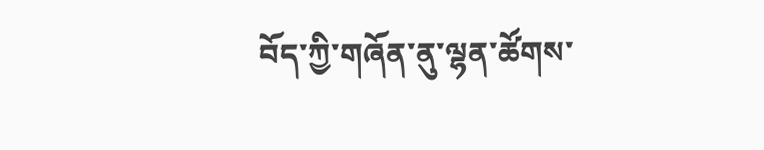བོད་ཀྱི་གཞོན་ནུ་ལྷན་ཚོགས་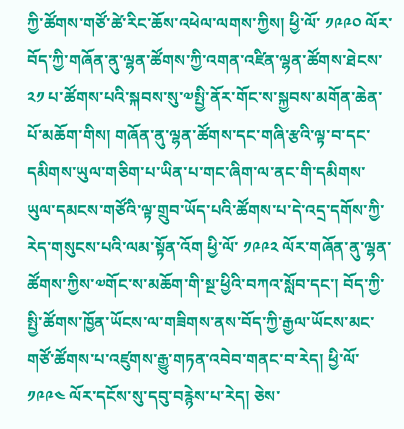ཀྱི་ཚོགས་གཙོ་ཚེ་རིང་ཆོས་འཕེལ་ལགས་ཀྱིས། ཕྱི་ལོ་ ༡༩༩༠ ལོར་བོད་ཀྱི་གཞོན་ནུ་ལྷན་ཚོགས་ཀྱི་འགན་འཛིན་ལྷན་ཚོགས་ཐེངས་༢༡ པ་ཚོགས་པའི་སྐབས་སུ་༧སྤྱི་ནོར་གོང་ས་སྐྱབས་མགོན་ཆེན་པོ་མཆོག་གིས། གཞོན་ནུ་ལྷན་ཚོགས་དང་གཞི་རྩའི་ལྟ་བ་དང་དམིགས་ཡུལ་གཅིག་པ་ཡིན་པ་གང་ཞིག་ལ་ནང་གི་དམིགས་ཡུལ་དམངས་གཙོའི་ལྟ་གྲུབ་ཡོད་པའི་ཚོགས་པ་དེ་འདྲ་དགོས་ཀྱི་རེད་གསུངས་པའི་ལམ་སྟོན་འོག ཕྱི་ལོ་ ༡༩༩༢ ལོར་གཞོན་ནུ་ལྷན་ཚོགས་ཀྱིས་༧གོང་ས་མཆོག་གི་སྔ་ཕྱིའི་བཀའ་སློབ་དང་། བོད་ཀྱི་སྤྱི་ཚོགས་ཁྱོན་ཡོངས་ལ་གཟིགས་ནས་བོད་ཀྱི་རྒྱལ་ཡོངས་མང་གཙོ་ཚོགས་པ་འཛུགས་རྒྱུ་གཏན་འབེབ་གནང་བ་རེད། ཕྱི་ལོ་ ༡༩༩༤ ལོར་དངོས་སུ་དབུ་བརྙེས་པ་རེད། ཅེས་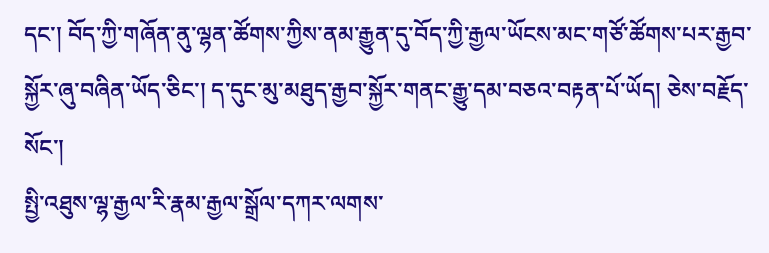དང་། བོད་ཀྱི་གཞོན་ནུ་ལྷན་ཚོགས་ཀྱིས་ནམ་རྒྱུན་དུ་བོད་ཀྱི་རྒྱལ་ཡོངས་མང་གཙོ་ཚོགས་པར་རྒྱབ་སྐྱོར་ཞུ་བཞིན་ཡོད་ཅིང་། ད་དུང་མུ་མཐུད་རྒྱབ་སྐྱོར་གནང་རྒྱུ་དམ་བཅའ་བརྟན་པོ་ཡོད། ཅེས་བརྗོད་སོང་།
སྤྱི་འཐུས་ལྷ་རྒྱལ་རི་རྣམ་རྒྱལ་སྒྲོལ་དཀར་ལགས་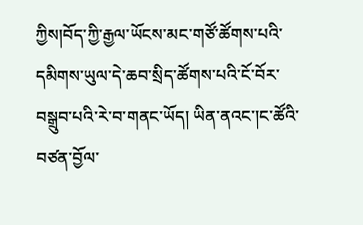ཀྱིས།བོད་ཀྱི་རྒྱལ་ཡོངས་མང་གཙོ་ཚོགས་པའི་དམིགས་ཡུལ་དེ་ཆབ་སྲིད་ཚོགས་པའི་ངོ་བོར་བསྒྲུབ་པའི་རེ་བ་གནང་ཡོད། ཡིན་ནའང་།ང་ཚོའི་བཙན་བྱོལ་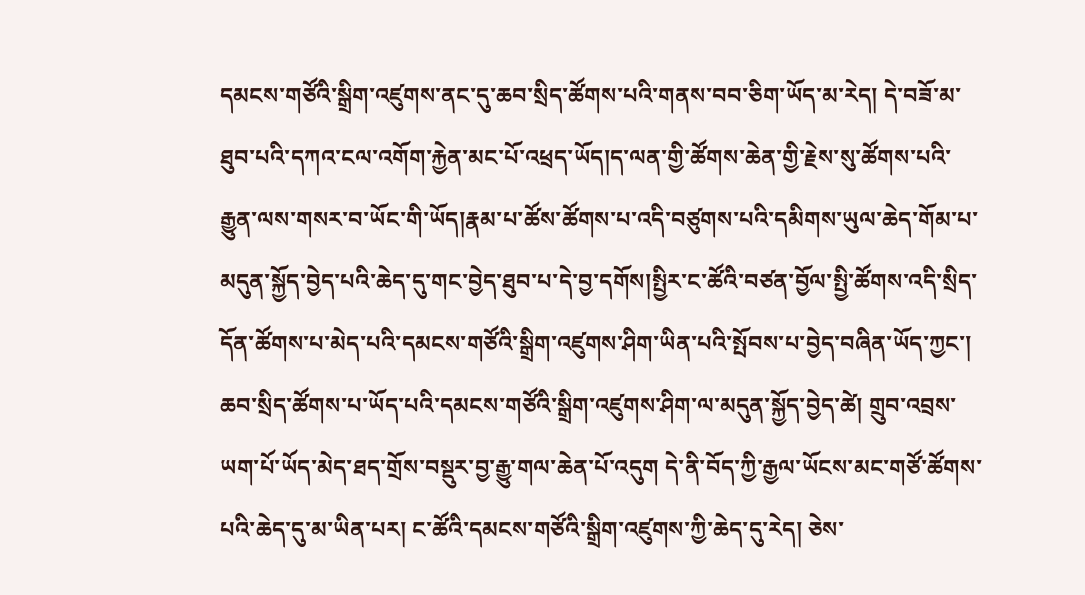དམངས་གཙོའི་སྒྲིག་འཛུགས་ནང་དུ་ཆབ་སྲིད་ཚོགས་པའི་གནས་བབ་ཅིག་ཡོད་མ་རེད། དེ་བཟོ་མ་ཐུབ་པའི་དཀའ་ངལ་འགོག་རྐྱེན་མང་པོ་འཕྲད་ཡོད།ད་ལན་གྱི་ཚོགས་ཆེན་གྱི་རྗེས་སུ་ཚོགས་པའི་རྒྱུན་ལས་གསར་བ་ཡོང་གི་ཡོད།རྣམ་པ་ཚོས་ཚོགས་པ་འདི་བཙུགས་པའི་དམིགས་ཡུལ་ཆེད་གོམ་པ་མདུན་སྐྱོད་བྱེད་པའི་ཆེད་དུ་གང་བྱེད་ཐུབ་པ་དེ་བྱ་དགོས།སྤྱིར་ང་ཚོའི་བཙན་བྱོལ་སྤྱི་ཚོགས་འདི་སྲིད་དོན་ཚོགས་པ་མེད་པའི་དམངས་གཙོའི་སྒྲིག་འཛུགས་ཤིག་ཡིན་པའི་སྤོབས་པ་བྱེད་བཞིན་ཡོད་ཀྱང་། ཆབ་སྲིད་ཚོགས་པ་ཡོད་པའི་དམངས་གཙོའི་སྒྲིག་འཛུགས་ཤིག་ལ་མདུན་སྐྱོད་བྱེད་ཚེ། གྲུབ་འབྲས་ཡག་པོ་ཡོད་མེད་ཐད་གྲོས་བསྡུར་བྱ་རྒྱུ་གལ་ཆེན་པོ་འདུག དེ་ནི་བོད་ཀྱི་རྒྱལ་ཡོངས་མང་གཙོ་ཚོགས་པའི་ཆེད་དུ་མ་ཡིན་པར། ང་ཚོའི་དམངས་གཙོའི་སྒྲིག་འཛུགས་ཀྱི་ཆེད་དུ་རེད། ཅེས་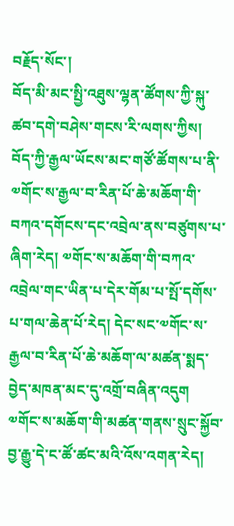བརྗོད་སོང་།
བོད་མི་མང་སྤྱི་འཐུས་ལྷན་ཚོགས་ཀྱི་སྐུ་ཚབ་དགེ་བཤེས་གངས་རི་ལགས་ཀྱིས། བོད་ཀྱི་རྒྱལ་ཡོངས་མང་གཙོ་ཚོགས་པ་ནི་༧གོང་ས་རྒྱལ་བ་རིན་པོ་ཆེ་མཆོག་གི་བཀའ་དགོངས་དང་འབྲེལ་ནས་བཙུགས་པ་ཞིག་རེད། ༧གོང་ས་མཆོག་གི་བཀའ་འབྲེལ་གང་ཡིན་པ་དེར་གོམ་པ་སྤོ་དགོས་པ་གལ་ཆེན་པོ་རེད། དེང་སང་༧གོང་ས་རྒྱལ་བ་རིན་པོ་ཆེ་མཆོག་ལ་མཚན་སྨད་བྱེད་མཁན་མང་དུ་འགྲོ་བཞིན་འདུག ༧གོང་ས་མཆོག་གི་མཚན་གནས་སྲུང་སྐྱོབ་བྱ་རྒྱུ་དེ་ང་ཚོ་ཚང་མའི་འོས་འགན་རེད།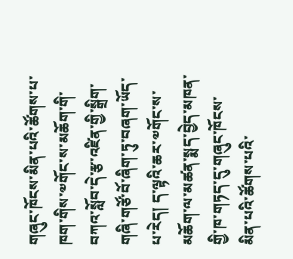གཞུང་ཁོངས་མིན་པའི་ཚོགས་པ་ཁག་གིས་༧གོང་ས་མཆོག་གི་བཀའ་སློབ་དེ་རྩ་འཛིན་གྱི་སྒྲིག་གཞི་གཙོ་བོ་ཞིག་ཏུ་བཞག་ཡོད་པ་རེད། ད་ལྟའི་ཆར་༧གོང་ས་མཆོག་ལ་མཚན་སྨད་བྱེད་མཁན་གྱི་ཁ་གཏད་དུ་གཞུང་ཁོངས་མིན་པའི་ཚོགས་པའི་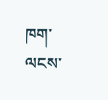ཁག་ལངས་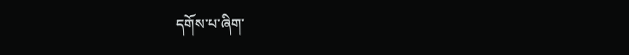དགོས་པ་ཞིག་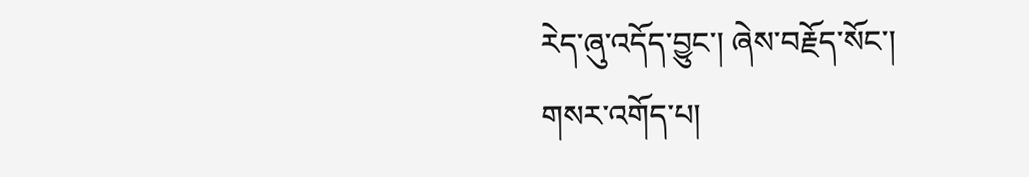རེད་ཞུ་འདོད་བྱུང་། ཞེས་བརྗོད་སོང་།
གསར་འགོད་པ།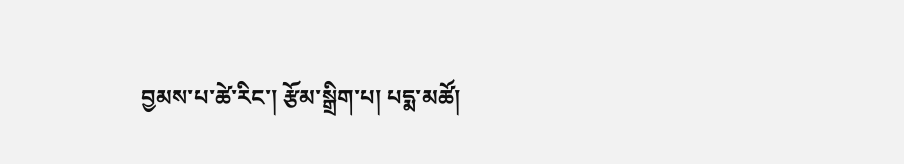བྱམས་པ་ཚེ་རིང་། རྩོམ་སྒྲིག་པ། པདྨ་མཚོ།